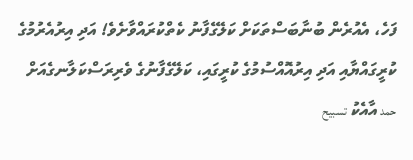ފަހެ، އެއުރެން ބުނާބަސްތަކަށް ކަލޭގެފާނު ކެތްކުރައްވާށެވެ! އަދި އިރުއެރުމުގެ ކުރީގައްޔާއި އަދި އިރުއޮއްސުމުގެ ކުރީގައި، ކަލޭގެފާނުގެ ވެރިރަސްކަލާނގެއަށް حمد އާއެކު تسبيح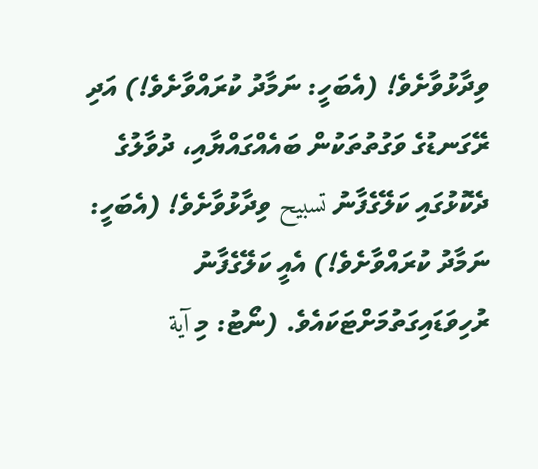ވިދާޅުވާށެވެ! (އެބަހީ: ނަމާދު ކުރައްވާށެވެ!) އަދި ރޭގަނޑުގެ ވަގުތުތަކުން ބައެއްގައްޔާއި، ދުވާލުގެ ދެކޮޅުގައި ކަލޭގެފާނު تسبيح ވިދާޅުވާށެވެ! (އެބަހީ: ނަމާދު ކުރައްވާށެވެ!) އެއީ ކަލޭގެފާނު ރުހިވަޑައިގަތުމަށްޓަކައެވެ. (ނޯޓު: މި آية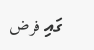ގައި فرض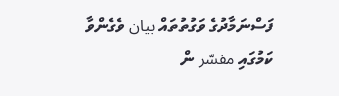ފަސްނަމާދުގެ ވަގުތުތައް بيان ވެގެންވާ ކަމުގައި مفسّر ން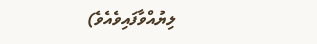ލިޔުއްވާފައިވެއެވެ)